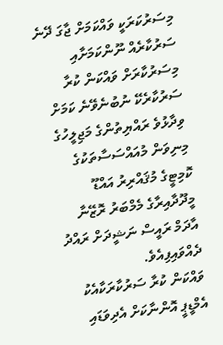މިސަރުކަރަކީ ވައްކަމަށް ޖާގަ ދޭނެ ސަރުކާރެއް ނޫންކަމަށާއި މިސަރުކާރަށް ވައްކަން ކުރާ ސަރުކާރެކޭ ނުބުނެވޭނެ ކަމަށް ވިދާޅުވެ ރައްޔިތުންގެ މަޖިލީހުގެ މިނިވަން މުއައްސަސާތަކުގެ ކޮމިޓީގެ މުޤައްރިރު އައްޑޫ މީދޫދާއިރާގެ މެމްބަރު ރޮޒޭނާ އާދަމް ރައީސް ނަޝީދަށް ރައްދު ދެއްވައިފިއެވެ.
ވައްކަން ކުރާ ސަރުކާރަކާއެކު އެމްޑީޕީ އޮންނާކަށް އެދިވަޑައި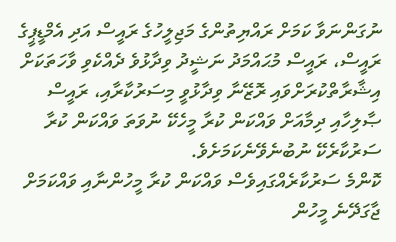ނުގަންނަވާ ކަމަށް ރައްޔިތުންގެ މަޖިލީހުގެ ރައީސް އަދި އެމްޑީޕީގެ ރައީސް، ރައީސް މުޙައްމަދު ނަޝީދު ވިދާޅުވެ ދެއްކެވި ވާހަތަކަށް އިޝާރާތްކުރަށްވައި ރޮޒޭނާ ވިދާޅުވީ މިސަރުކާރާއި، ރައީސް ޞާލިހާއި ދިމާއަށް ވައްކަން ކުރާ މީހެކޭ ނުވަތަ ވައްކަން ކުރާ ސަރުކާރެކޭ ނުބުނެވޭނެކަމަށެވެ.
ކޮންމެ ސަރުކާރެއްގައިވެސް ވައްކަން ކުރާ މީހުންނާއި ވައްކަމަށް ޖާގަދޭނެ މީހުން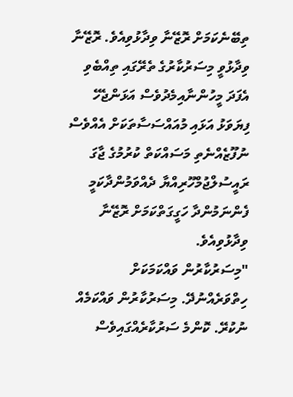ތިބޭނެކަމަށް ރޮޒޭނާ ވިދާޅުވިއެވެ. ރޮޒޭނާ ވިދާޅުވީ މިސަރުކާރުގެ ތެރޭގައި ތިއްބެވި އެފަދަ މީހުންނާއިމެދުވެސް އަޅަންޖެހޭ ފިޔަވަޅު އަޅައި މުއައްސަސާތަކަށް އެއްވެސް ނުފޫޒެއްނެތި މަސައްކަތް ކުރުމުގެ ޖާގަ ރައީސުލްޖުމްހޫރިއްޔާ ދެއްވަމުންދާކަމީ ފެންނަމުންދާ ހަގީގަތްކަމަށް ރޮޒޭނާ ވިދާޅުވިއެވެ.
"މިސަރުކާރުން ވައްކަމަކަށް ހިތްވަރެއްނުދޭ. މިސަރުކާރުން ވައްކަމެއް ނުކުރޭ. ކޮންމެ ސަރުކާރެއްގައިވެސް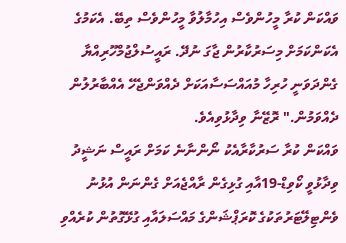ވައްކަން ކުރާ މީހުންވެސް އިހުމާލުވާ މީހުންވެސް ތިބޭ. އެކަމުގެ އެކަންކަމަށް މިސަރުކާރުން ޖާގަ ނުދޭ. ރައީސުލްޖުމްހޫރިއްޔާ ގެންދަވަނީ ހުރިހާ މުއައްސަސާއަކަށް ދެއްވަންޖެހޭ އެއްބާރުލުން ދެއްވަމުން." ރޮޒޭނާ ވިދާޅުވިއެވެ.
ވައްކަން ކުރާ ސަރުކާރާއެކު ނޯންނާނެ ކަމަށް ރައީސް ނަޝީދު ވިދާޅުވީ ކޯވިޑް-19އާއި ގުޅިގެން ރާއްޖެއަށް ގެންނަން އުޅުނު ވެންޓިލޭޓަރުތަކުގެ ކޮރަޕްޝަންގެ މައްސަލައާއި ގުޅޭގޮތުން ކުރެއްވި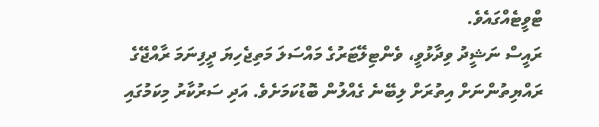ޓްވީޓެއްގައެވެ.
ރައީސް ނަޝީދު ވިދާޅުވީ، ވެންޓިލޭޓަރުގެ މައްސަލަ މަތިޖެހިޔަ ދީފިނަމަ ރާއްޖޭގެ ރައްޔިތުންނަށް އިތުރަށް ލިބޭނެ ގެއްލުން ބޮޑުކަމަށެވެ. އަދި ސަރުކާރު މިކަމުގައި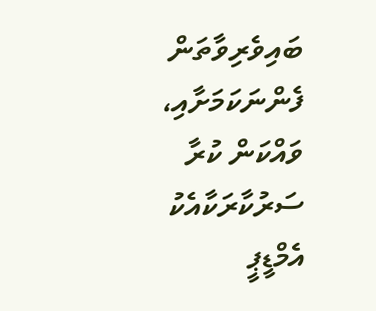ބައިވެރިވާތަން ފެންނަކަމަށާއި، ވައްކަން ކުރާ ސަރުކާރަކާއެކު އެމްޑީޕީ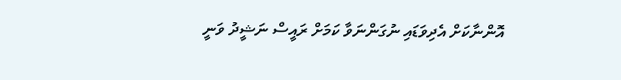އޮންނާކަށް އެދިވަޑައި ނުގަންނަވާ ކަމަށް ރައީސް ނަޝީދު ވަނީ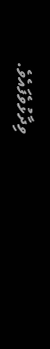ވިދާޅުވެފައެވެ.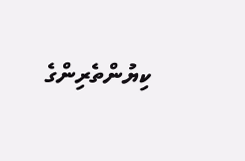ކިޔުންތެރިންގެ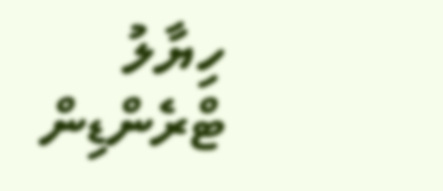ހިޔާލު
ޓްރެންޑިން